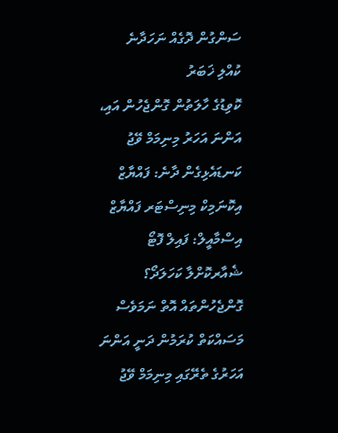ސަންގުން ދޮގެއް ނަހަދާނެ
ކުއްލި ޚަބަރު
ކޮވިޑުގެ ހާލަތުން ގޮންޖެހުން އައި، އަންނަ އަހަރު މިނިމަމް ވޭޖު ކަނޑައެޅިގެން ދާނެ: ފައްޔާޒް
އިކޮނަމިކް މިނިސްޓަރ ފައްޔާޒް އިސްމާއީލް: ފައިލް ފޮޓޯ
ޝެއާރކޮށްލާ ކަހަލަދޯ؟
ގޮންޖެހުންތައް އޮތް ނަމަވެސް މަސައްކަތް ކުރަމުން ދަނީ އަންނަ އަހަރުގެ ތެރޭގައި މިނިމަމް ވޭޖު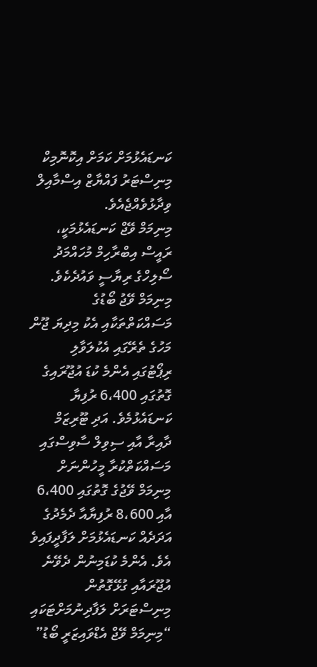ކަނޑައެޅުމަށް ކަމަށް އިކޮނޮމިކް މިނިސްޓަރު ފައްޔާޒް އިސްމާއިލް ވިދާޅުވެއްޖެއެވެ.
މިނިމަމް ވޭޖް ކަނޑައެޅުމަކީ، ރައީސް އިބްރާހިމް މުހައްމަދު ސޯލިހްގެ ރިޔާސީ ވައުދެކެވެ.
މިނިމަމް ވޭޖު ބޯޑުގެ މަސައްކަތްތަކާއި އެކު މިދިޔަ ޖޫން މަހުގެ ތެރޭގައި އެކުލަވާލި ރިޕޯޓުގައި އެންމެ ކުޑަ އުޖޫރައިގެ ގޮތުގައި 6،400 ރުފިޔާ ކަނޑައެޅުމެވެ. އަދި ޓޫރިޒަމް ދާއިރާ އާއި ސިވިލް ސާވިސްގައި މަސައްކަތްކުރާ މީހުންނަށް މިނިމަމް ވޭޖުގެ ގޮތުގައި 6،400 އާއި 8،600 ރުފިޔާއާ ދެމެދުގެ އަދަދެއް ކަނޑައެޅުމަށް ލަފާދީފައިވެ އެވެ. އެންމެ ކުޑަމިނުން ދެވޭނެ އުޖޫރައާއި ގުޅޭގޮތުން މިނިސްޓަރަށް ލަފާދިނުމަށްޓަކައި “މިނިމަމް ވޭޖް އެޑްވައިޒަރީ ބޯޑު”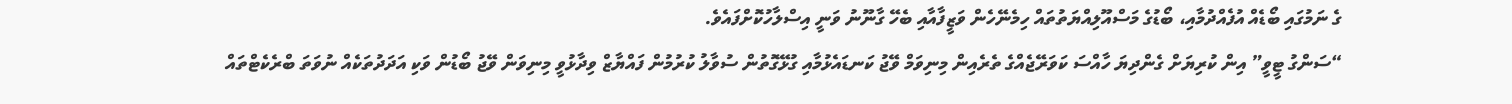ގެ ނަމުގައި ބޯޑެއް އުފެއްދުމާއި، ބޯޑުގެ މަސްއޫލިއްޔަތުތައް ހިމެނޭހެން ވަޒީފާއާއި ބެހޭ ގާނޫނު ވަނީ އިސްލާހުކޮށްފައެވެ.
“ސަންގު ޓީވީ” އިން ކުރިޔަށް ގެންދިޔަ ހާއްސަ ކަވަރޭޖެއްގެ ތެރެއިން މިނިވަމް ވޭޖު ކަނޑައެޅުމާއި ގުޅޭގޮތުން ސުވާލު ކުރުމުން ފައްޔާޒް ވިދާޅުވީ މިނިވަން ވޭޖު ބޯޑުން ވަކި އަދަދުތަކެއް ނުވަތަ ބްރެކެޓްތައް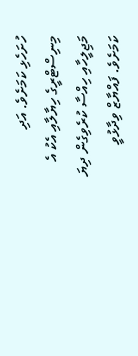ހުށަހެޅި ކަމަށެވެ. އަދި މިނިސްޓްރީގެ ހިޔާލާއި އެކު އެ މަޖިލީހާއި ހިއްސާ ކުރެވިގެން ދިޔަ ކަމަށެވެ. ފައްޔާޒް ވިދާޅުވީ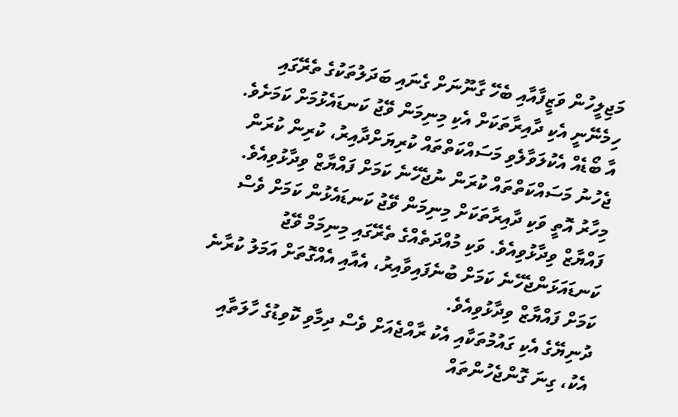މަޖިލީހުން ވަޒީފާއާއި ބެހޭ ގާނޫނަށް ގެނައި ބަދަލުތަކުގެ ތެރޭގައި ހިމެނޭނީ އެކި ދާއިރާތަކަށް އެކި މިނިމަން ވޭޖު ކަނޑައެޅުމަށް ކަމަށެވެ.
އާ ބޯޑެއް އެކުލަވާލެވި މަސައްކަތްތައް ކުރިޔަށްދާއިރު، ކުރިން ކުރަން ޖެހުނު މަސައްކަތްތައް ކުރަން ނުޖެހޭނެ ކަމަށް ފައްޔާޒް ވިދާޅުވިއެވެ. މިހާރު އޮތީ ވަކި ދާއިރާތަކަށް މިނިމަން ވޭޖު ކަނޑައެޅުން ކަމަށް ވެސް ފައްޔާޒް ވިދާޅުވިއެވެ. ވަކި މުއްދަތެއްގެ ތެރޭގައި މިނިމަމް ވޭޖު ކަނޑައަޅަންޖެހޭނެ ކަމަށް ބުނެފައިވާއިރު، އެއާއި އެއްގޮތަށް އަމަލު ކުރާނެ ކަމަށް ފައްޔާޒް ވިދާޅުވިއެވެ.
ދުނިޔޭގެ އެކި ގައުމުތަކާއި އެކު ރާއްޖެއަށް ވެސް ދިމާވި ކޮވިޑުގެ ހާލަތާއި އެކު، ގިނަ ގޮންޖެހުންތައް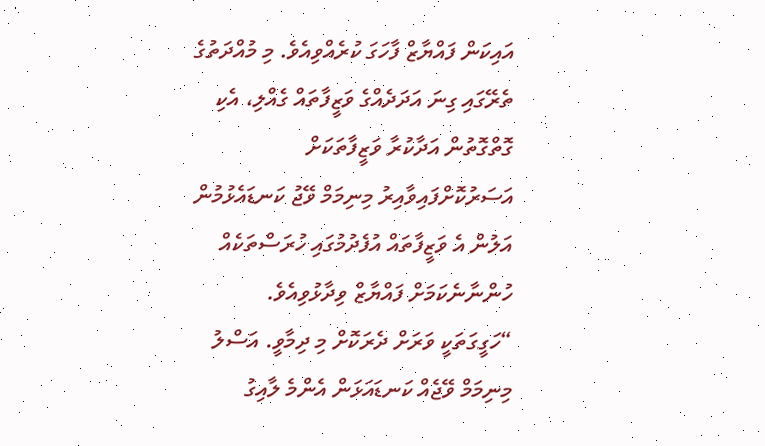އައިކަން ފައްޔާޒް ފާހަގަ ކުރެއްވިއެވެ. މި މުއްދަތުގެ ތެރޭގައި ގިނަ އަދަދެއްގެ ވަޒީފާތައް ގެއްލި، އެކި ގޮތްގޮތުން އަދާކުރާ ވަޒީފާތަކަށް އަސަރުކޮށްފައިވާއިރު މިނިމަމް ވޭޖު ކަނޑައެޅުމުން އަލުން އެ ވަޒީފާތައް އުފެދުމުގައި ހުރަސްތަކެއް ހުންނާނެކަމަށް ފައްޔާޒް ވިދާޅުވިއެވެ.
“ހަގީގަތަކީ ވަރަށް ދެރަކޮށް މި ދިމާވީ. އަސްލު މިނިމަމް ވޭޖެއް ކަނޑައަޅަން އެންމެ ލާއިގު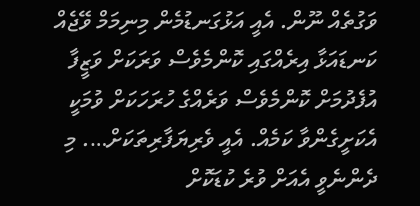ވަގުތެއް ނޫން. އެއީ އަޅުގަނޑުމެން މިނިމަމް ވޭޖެއް ކަނޑައަޅާ އިރެއްގައި ކޮންމެވެސް ވަރަކަށް ވަޒީފާ އުފެދުމަށް ކޮންމެވެސް ވަރެއްގެ ހުރަހަކަށް ވުމަކީ އެކަށީގެންވާ ކަމެއް. އެއީ ވެރިޔަފާރިތަކަށް…. މި ދެންނެވީ އެއަށް ވުރެ ކުޑަކޮށް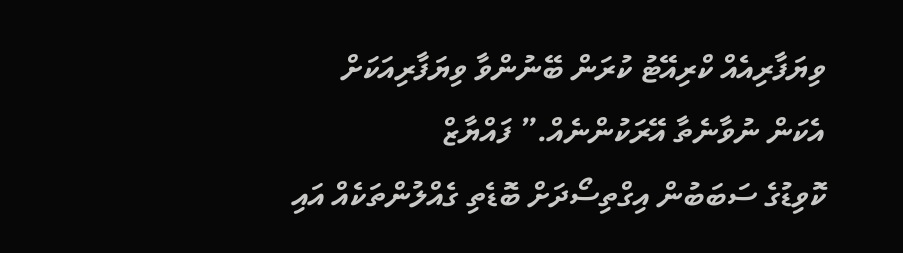ވިޔަފާރިއެއް ކްރިއޭޓު ކުރަން ބޭނުންވާ ވިޔަފާރިއަކަށް އެކަން ނުވާނެތާ އޭރަކުންނެއް.” ފައްޔާޒް
ކޮވިޑުގެ ސަބަބުން އިގްތިސޯދަށް ބޮޑެތި ގެއްލުންތަކެއް އައި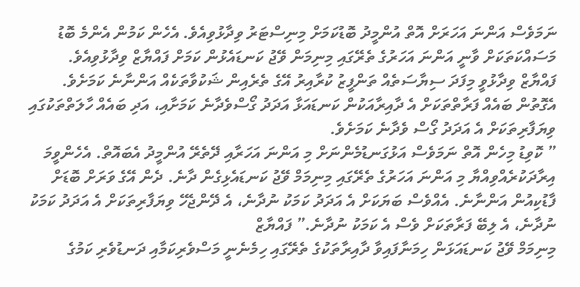ނަމަވެސް އަންނަ އަހަރަށް އޮތް އުންމީދު ބޮޑުކަމަށް މިނިސްޓަރު ވިދާޅުވިއެވެ. އެހެން ކަމުން އެންމެ ބޮޑު މަސައްކަތަކަށް ވާނީ އަންނަ އަހަރުގެ ތެރޭގައި މިނިމަން ވޭޖު ކަނޑައެޅުން ކަމަށް ފައްޔާޒް ވިދާޅުވިއެވެ.
ފައްޔާޒް ވިދާޅުވީ މިފަދަ ސިޔާސަތެއް ތަންފީޒު ކުރާއިރު އޭގެ ތެރެއިން ޝަކުވާތަކެއް އަންނާނެ ކަމަށެވެ. އެގޮތުން ބައެއް ފަރާތްތަކަށް އެ ދާއިރާއަކުން ކަނޑައަޅާ އަދަދު ގޯސްވެދާނެ ކަމަށާއި، އަދި ބައެއް ހާލަތްތަކުގައި ވިޔަފާރިތަކަށް އެ އަދަދު ގޯސް ވެދާނެ ކަމަށެވެ.
” ކޮވިޑު މިހެން އޮތް ނަމަވެސް އަޅުގަނޑުމެންނަށް މި އަންނަ އަހަރާއި ދޭތެރޭ އުންމީދު އެބައޮތް. އެހެންވީމަ އިރާދަކުރެއްވިއްޔާ މި އަންނަ އަހަރުގެ ތެރޭގައި މިނިމަމް ވޭޖު ކަނޑައެޅިގެން ދާނެ. ދެން އޭގެ ވަރަށް ބޮޑަށް ފާޑުކިއުން އަންނާނެ. އެއްވެސް ބަޔަކަށް އެ އަދަދު ކަމަކު ނުދާނެ، އެ ދޭންޖެހޭ ވިޔަފާރިތަކަށް އެ އަދަދު ކަމަކު ނުދާނެ، އެ ލިބޭ ފަރާތަކަށް ވެސް އެ ކަމަކު ނުދާނެ.” ފައްޔާޒް
މިނިމަމް ވޭޖު ކަނޑައަޅަން ހިމަނާފައިވާ ދާއިރާތަކުގެ ތެރޭގައި ހިމެނެނީ މަސްވެރިކަމާއި ދަނޑުވެރި ކަމުގެ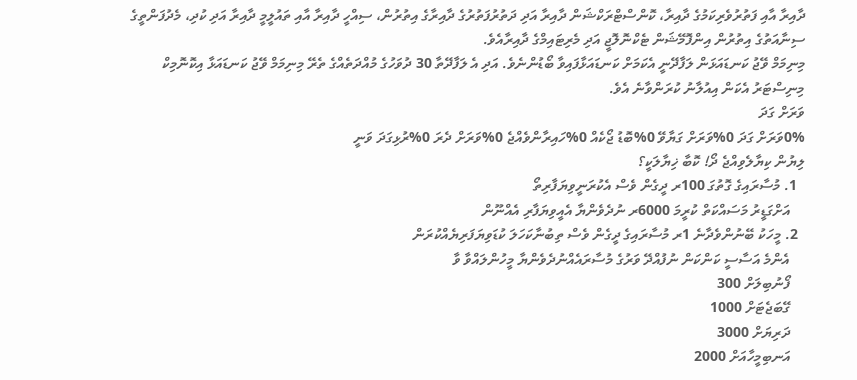ދާއިރާ އާއި ފަތުރުވެރިކަމުގެ ދާއިރާ، ކޮންސްޓްރަކްޝަން ދާއިރާ އަދި ދަތުރުފަތުރުގެ ދާއިރާގެ އިތުރުން، ސިއްހީ ދާއިރާ އާއި ތައުލީމީ ދާއިރާ އަދި ކުދި، މެދުފަންތީގެ ސިނާއަތުގެ އިތުރުން އިންފޮމޭޝަން ޓެކްނޮލޮޖީ އަދި މެރިޓައިމްގެ ދާއިރާއެވެ.
މިނިމަމް ވޭޖު ކަނޑައަޅަން ލަފާދޭނީ އެކަމަށް ކަނޑައަޅާފައިވާ ބޯޑުންނެވެ. އަދި އެ ލަފާދޭތާ 30 ދުވަހުގެ މުއްދަތެއްގެ ތެރޭ މިނިމަމް ވޭޖު ކަނޑައަޅާ އިކޮނޮމިކް މިނިސްޓަރު އެކަން އިއުލާނު ކުރަންވާނެ އެވެ.
ވަރަށް ގަދަ
0%ވަރަށް ގަދަ 0%ވަރަށް ގަޔާވޭ 0%ބޮޑު ޖޯކެއް 0%ހައިރާންވެއްޖެ 0%ވަރަށް ދެރަ 0%ރުޅިގަދަ ވަނީ
ލިޔުން ކިޔާލެވިއްޖެ ދޯ! ކޮބާ ޚިޔާލަކީ؟
  1. މުސާރައިގެ ގޮތުގަ 100ރ ދީގެން ވެސް އެކުރަނީވިޔަފާރިތޯ
    އަށްގަޑީރު މަސައްކަތް ކުރީމަ 6000ރ ނުދެވެންޔާ އެއީވިޔަފާރި އެއްނޫން
  2. މީހަކު ބޭނުންވެދާނެ 1ރ މުސާރައިގެ ދީގެން ވެސް ތިބުނާކަހަލަ ކުޑަވިޔަފަރިޔެއްކުރަން
    އެންމެ އަސާސީ ކަންކަން ނުފުއްދޭ ވަރުގެ މުސާރައެއްނުދެވެންޔާ މީހުންލައްވާ ވާ
    ފޯނުބިލަށް 300
    ގޭބަޖެޓަށް 1000
    ދަރިޔަށް 3000
    އަނބިމީހާއަށް 2000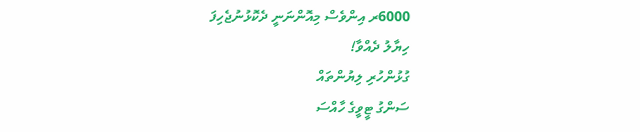6000ރ އިންވެސް މިއޮންނަނީ ދެކޮޅުނުޖެހިފަ
ހިޔާލު ދެއްވާ!
ގުޅުންހުރި ލިޔުންތައް
ސަންގު ޓީވީގެ ހާއްސަ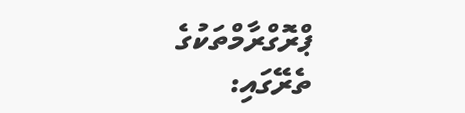ޕްރޮގްރާމްތަކުގެ ތެރޭގައި: